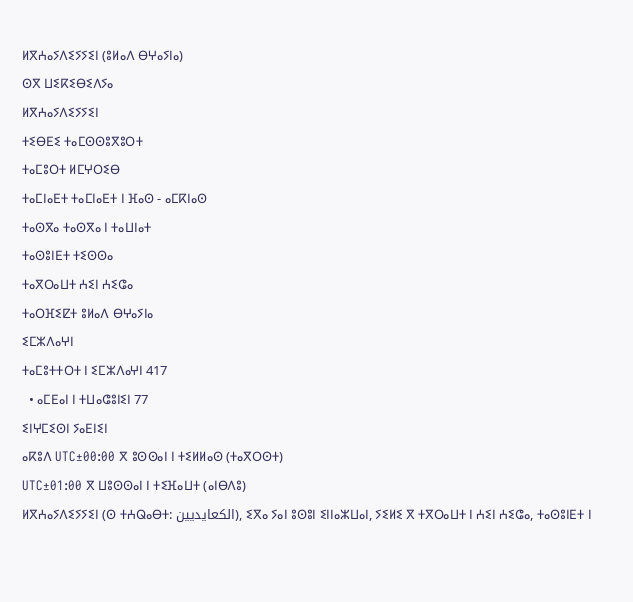ⵍⴳⵄⴰⵢⴷⵉⵢⵢⵉⵏ (ⵓⵍⴰⴷ ⴱⵖⴰⵢⵏⴰ)
ⵙⴳ ⵡⵉⴽⵉⴱⵉⴷⵢⴰ
ⵍⴳⵄⴰⵢⴷⵉⵢⵢⵉⵏ
ⵜⵉⴱⴹⵉ ⵜⴰⵎⵙⵙⵓⴳⵓⵔⵜ
ⵜⴰⵎⵓⵔⵜ ⵍⵎⵖⵔⵉⴱ
ⵜⴰⵎⵏⴰⴹⵜ ⵜⴰⵎⵏⴰⴹⵜ ⵏ ⴼⴰⵙ - ⴰⵎⴽⵏⴰⵙ
ⵜⴰⵙⴳⴰ ⵜⴰⵙⴳⴰ ⵏ ⵜⴰⵡⵏⴰⵜ
ⵜⴰⵙⵓⵏⴹⵜ ⵜⵉⵙⵙⴰ
ⵜⴰⴳⵔⴰⵡⵜ ⵄⵉⵏ ⵄⵉⵛⴰ
ⵜⴰⵔⴼⵉⵇⵜ ⵓⵍⴰⴷ ⴱⵖⴰⵢⵏⴰ
ⵉⵎⵣⴷⴰⵖⵏ
ⵜⴰⵎⵓⵜⵜⵔⵜ ⵏ ⵉⵎⵣⴷⴰⵖⵏ 417
  • ⴰⵎⴹⴰⵏ ⵏ ⵜⵡⴰⵛⵓⵏⵉⵏ 77
ⵉⵏⵖⵎⵉⵙⵏ ⵢⴰⴹⵏⵉⵏ
ⴰⴽⵓⴷ UTC±00:00 ⴳ ⵓⵙⵙⴰⵏ ⵏ ⵜⵉⵍⵍⴰⵙ (ⵜⴰⴳⵔⵙⵜ)
UTC±01:00 ⴳ ⵡⵓⵙⵙⴰⵏ ⵏ ⵜⵉⴼⴰⵡⵜ (ⴰⵏⴱⴷⵓ)
ⵍⴳⵄⴰⵢⴷⵉⵢⵢⵉⵏ (ⵙ ⵜⵄⵕⴰⴱⵜ: الكعايديين), ⵉⴳⴰ ⵢⴰⵏ ⵓⵙⵓⵏ ⵉⵏⵏⴰⵣⵡⴰⵏ, ⵢⵉⵍⵉ ⴳ ⵜⴳⵔⴰⵡⵜ ⵏ ⵄⵉⵏ ⵄⵉⵛⴰ, ⵜⴰⵙⵓⵏⴹⵜ ⵏ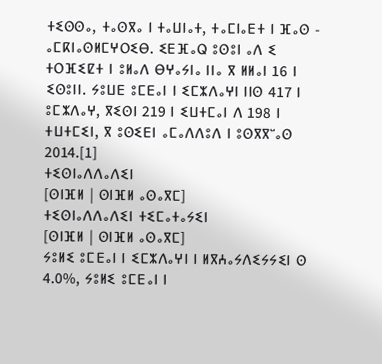ⵜⵉⵙⵙⴰ, ⵜⴰⵙⴳⴰ ⵏ ⵜⴰⵡⵏⴰⵜ, ⵜⴰⵎⵏⴰⴹⵜ ⵏ ⴼⴰⵙ - ⴰⵎⴽⵏⴰⵙⵍⵎⵖⵔⵉⴱ. ⵉⴹⴼⴰⵕ ⵓⵙⵓⵏ ⴰⴷ ⵉ ⵜⵔⴼⵉⵇⵜ ⵏ ⵓⵍⴰⴷ ⴱⵖⴰⵢⵏⴰ ⵏⵏⴰ ⴳ ⵍⵍⴰⵏ 16 ⵏ ⵉⵙⵓⵏⵏ. ⵢⵓⵡⴹ ⵓⵎⴹⴰⵏ ⵏ ⵉⵎⵣⴷⴰⵖⵏ ⵏⵏⵙ 417 ⵏ ⵓⵎⵣⴷⴰⵖ, ⴳⵉⵙⵏ 219 ⵏ ⵉⵡⵜⵎⴰⵏ ⴷ 198 ⵏ ⵜⵡⵜⵎⵉⵏ, ⴳ ⵓⵙⵉⴹⵏ ⴰⵎⴰⴷⴷⵓⴷ ⵏ ⵓⵙⴳⴳⵯⴰⵙ 2014.[1]
ⵜⵉⵙⵏⴰⴷⴷⴰⴷⵉⵏ
[ⵙⵏⴼⵍ | ⵙⵏⴼⵍ ⴰⵙⴰⴳⵎ]
ⵜⵉⵙⵏⴰⴷⴷⴰⴷⵉⵏ ⵜⵉⵎⴰⵜⴰⵢⵉⵏ
[ⵙⵏⴼⵍ | ⵙⵏⴼⵍ ⴰⵙⴰⴳⵎ]
ⵢⵓⵍⵉ ⵓⵎⴹⴰⵏ ⵏ ⵉⵎⵣⴷⴰⵖⵏ ⵏ ⵍⴳⵄⴰⵢⴷⵉⵢⵢⵉⵏ ⵙ 4.0%, ⵢⵓⵍⵉ ⵓⵎⴹⴰⵏ ⵏ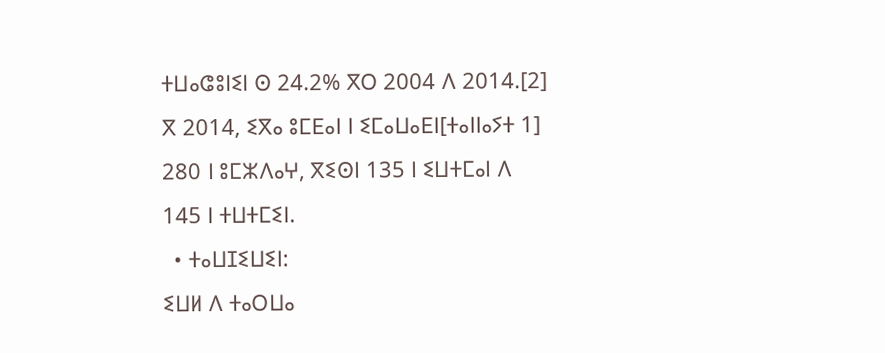ⵜⵡⴰⵛⵓⵏⵉⵏ ⵙ 24.2% ⴳⵔ 2004 ⴷ 2014.[2] ⴳ 2014, ⵉⴳⴰ ⵓⵎⴹⴰⵏ ⵏ ⵉⵎⴰⵡⴰⴹⵏ[ⵜⴰⵏⵏⴰⵢⵜ 1] 280 ⵏ ⵓⵎⵣⴷⴰⵖ, ⴳⵉⵙⵏ 135 ⵏ ⵉⵡⵜⵎⴰⵏ ⴷ 145 ⵏ ⵜⵡⵜⵎⵉⵏ.
  • ⵜⴰⵡⵊⵉⵡⵉⵏ:
ⵉⵡⵍ ⴷ ⵜⴰⵔⵡⴰ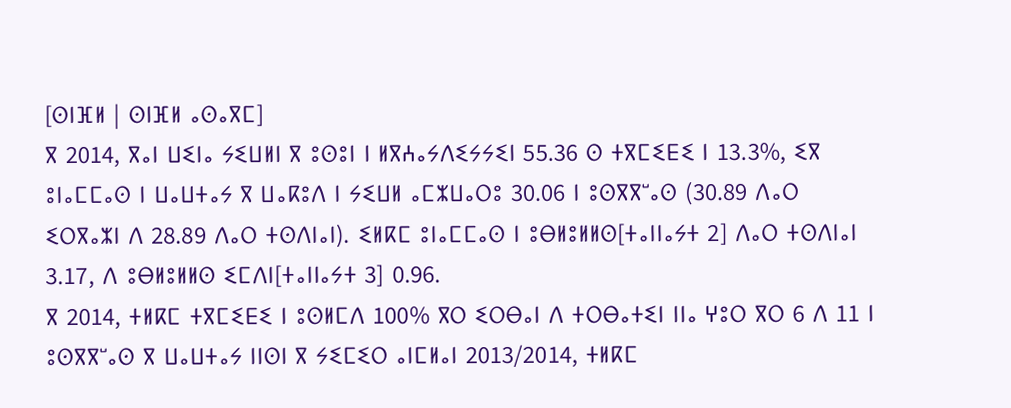[ⵙⵏⴼⵍ | ⵙⵏⴼⵍ ⴰⵙⴰⴳⵎ]
ⴳ 2014, ⴳⴰⵏ ⵡⵉⵏⴰ ⵢⵉⵡⵍⵏ ⴳ ⵓⵙⵓⵏ ⵏ ⵍⴳⵄⴰⵢⴷⵉⵢⵢⵉⵏ 55.36 ⵙ ⵜⴳⵎⵉⴹⵉ ⵏ 13.3%, ⵉⴳ ⵓⵏⴰⵎⵎⴰⵙ ⵏ ⵡⴰⵡⵜⴰⵢ ⴳ ⵡⴰⴽⵓⴷ ⵏ ⵢⵉⵡⵍ ⴰⵎⵣⵡⴰⵔⵓ 30.06 ⵏ ⵓⵙⴳⴳⵯⴰⵙ (30.89 ⴷⴰⵔ ⵉⵔⴳⴰⵣⵏ ⴷ 28.89 ⴷⴰⵔ ⵜⵙⴷⵏⴰⵏ). ⵉⵍⴽⵎ ⵓⵏⴰⵎⵎⴰⵙ ⵏ ⵓⴱⵍⵓⵍⵍⵙ[ⵜⴰⵏⵏⴰⵢⵜ 2] ⴷⴰⵔ ⵜⵙⴷⵏⴰⵏ 3.17, ⴷ ⵓⴱⵍⵓⵍⵍⵙ ⵉⵎⴷⵏ[ⵜⴰⵏⵏⴰⵢⵜ 3] 0.96.
ⴳ 2014, ⵜⵍⴽⵎ ⵜⴳⵎⵉⴹⵉ ⵏ ⵓⵙⵍⵎⴷ 100% ⴳⵔ ⵉⵔⴱⴰⵏ ⴷ ⵜⵔⴱⴰⵜⵉⵏ ⵏⵏⴰ ⵖⵓⵔ ⴳⵔ 6 ⴷ 11 ⵏ ⵓⵙⴳⴳⵯⴰⵙ ⴳ ⵡⴰⵡⵜⴰⵢ ⵏⵏⵙⵏ ⴳ ⵢⵉⵎⵉⵔ ⴰⵏⵎⵍⴰⵏ 2013/2014, ⵜⵍⴽⵎ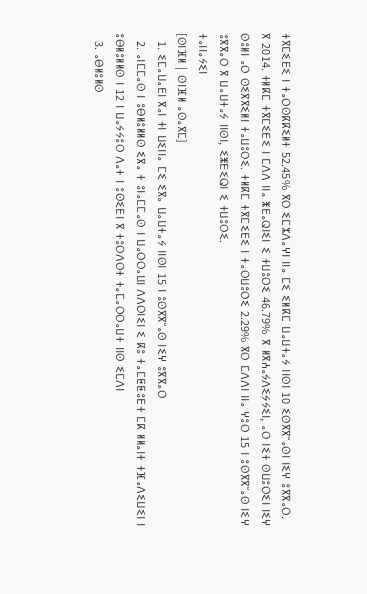ⵜⴳⵎⵉⴹⵉ ⵏ ⵜⴰⵔⵙⴽⴽⵉⵍⵜ 52.45% ⴳⵔ ⵉⵎⵣⴷⴰⵖⵏ ⵏⵏⴰ ⵎⵉ ⵉⵍⴽⵎ ⵡⴰⵡⵜⴰⵢ ⵏⵏⵙⵏ 10 ⵉⵙⴳⴳⵯⴰⵙⵏ ⵏⵉⵖ ⵓⴳⴳⴰⵔ.
ⴳ 2014. ⵜⵍⴽⵎ ⵜⴳⵎⵉⴹⵉ ⵏ ⵎⴷⴷ ⵏⵏⴰ ⵥⴹⴰⵕⵏⵉⵏ ⵉ ⵜⵡⵓⵔⵉ 46.79% ⴳ ⵍⴳⵄⴰⵢⴷⵉⵢⵢⵉⵏ, ⴰⵔ ⵏⵉⵜ ⵙⵡⵓⵔⵉⵏ ⵏⵉⵖ ⵙⵓⵍⵏ ⴰⵔ ⵙⵉⴳⴳⵉⵍⵏ ⵜⴰⵡⵓⵔⵉ. ⵜⵍⴽⵎ ⵜⴳⵎⵉⴹⵉ ⵏ ⵜⴰⵔⵡⵓⵔⵉ 2.29% ⴳⵔ ⵎⴷⴷⵏ ⵏⵏⴰ ⵖⵓⵔ 15 ⵏ ⵓⵙⴳⴳⵯⴰⵙ ⵏⵉⵖ ⵓⴳⴳⴰⵔ ⴳ ⵡⴰⵡⵜⴰⵢ ⵏⵏⵙⵏ, ⵉⵥⴹⵉⵕⵏ ⵉ ⵜⵡⵓⵔⵉ.
ⵜⴰⵏⵏⴰⵢⵉⵏ
[ⵙⵏⴼⵍ | ⵙⵏⴼⵍ ⴰⵙⴰⴳⵎ]
  1. ⵉⵎⴰⵡⴰⴹⵏ ⴳⴰⵏ ⵜⵏ ⵡⵉⵏⵏⴰ ⵎⵉ ⵉⴳⴰ ⵡⴰⵡⵜⴰⵢ ⵏⵏⵙⵏ 15 ⵏ ⵓⵙⴳⴳⵯⴰⵙ ⵏⵉⵖ ⵓⴳⴳⴰⵔ
  2. ⴰⵏⵎⵎⴰⵙ ⵏ ⵓⴱⵍⵓⵍⵍⵙ ⵉⴳⴰ ⵜ ⵓⵏⴰⵎⵎⴰⵙ ⵏ ⵡⴰⵔⵔⴰⵡⵏ ⴷⴷⵔⵏⵉⵏ ⵉ ⴽⵓ ⵜⴰⵎⵟⵟⵓⴹⵜ ⵎⴽ ⵍⵍⴰⵏⵜ ⵜⴼⴰⴷⵉⵡⵉⵏ ⵏ ⵓⴱⵍⵓⵍⵍⵙ ⵏ 12 ⵏ ⵡⴰⵢⵢⵓⵔ ⴷⴰⵜ ⵏ ⵓⵙⵉⴹⵏ ⴳ ⵜⵓⵔⴷⵔⵜ ⵜⴰⵎⴰⵔⵔⴰⵡⵜ ⵏⵏⵙ ⵉⵎⴷⵏ
  3. ⴰⴱⵍⵓⵍⵙ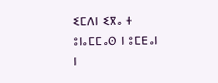ⵉⵎⴷⵏ ⵉⴳⴰ ⵜ ⵓⵏⴰⵎⵎⴰⵙ ⵏ ⵓⵎⴹⴰⵏ ⵏ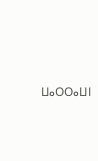ⵡⴰⵔⵔⴰⵡⵏ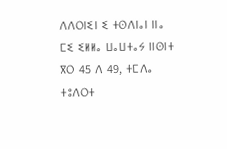ⴷⴷⵔⵏⵉⵏ ⵉ ⵜⵙⴷⵏⴰⵏ ⵏⵏⴰ ⵎⵉ ⵉⵍⵍⴰ ⵡⴰⵡⵜⴰⵢ ⵏⵏⵙⵏⵜ ⴳⵔ 45 ⴷ 49, ⵜⵎⴷⴰ ⵜⵓⴷⵔⵜ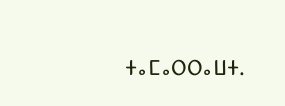ⵜⴰⵎⴰⵔⵔⴰⵡⵜ.